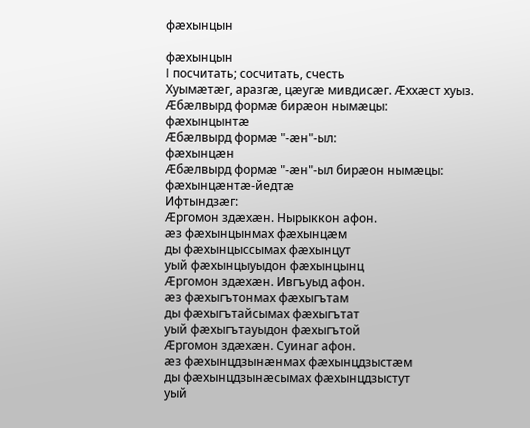фæхынцын

фæхынцын
I посчитать; сосчитать, счесть
Хуымæтæг, аразгæ, цæугæ мивдисæг. Æххæст хуыз.
Æбæлвырд формæ бирæон нымæцы:
фæхынцынтæ
Æбæлвырд формæ "-æн"-ыл:
фæхынцæн
Æбæлвырд формæ "-æн"-ыл бирæон нымæцы:
фæхынцæнтæ-йедтæ
Ифтындзæг:
Æргомон здæхæн. Нырыккон афон.
æз фæхынцынмах фæхынцæм
ды фæхынцыссымах фæхынцут
уый фæхынцыуыдон фæхынцынц
Æргомон здæхæн. Ивгъуыд афон.
æз фæхыгътонмах фæхыгътам
ды фæхыгътайсымах фæхыгътат
уый фæхыгътауыдон фæхыгътой
Æргомон здæхæн. Суинаг афон.
æз фæхынцдзынæнмах фæхынцдзыстæм
ды фæхынцдзынæсымах фæхынцдзыстут
уый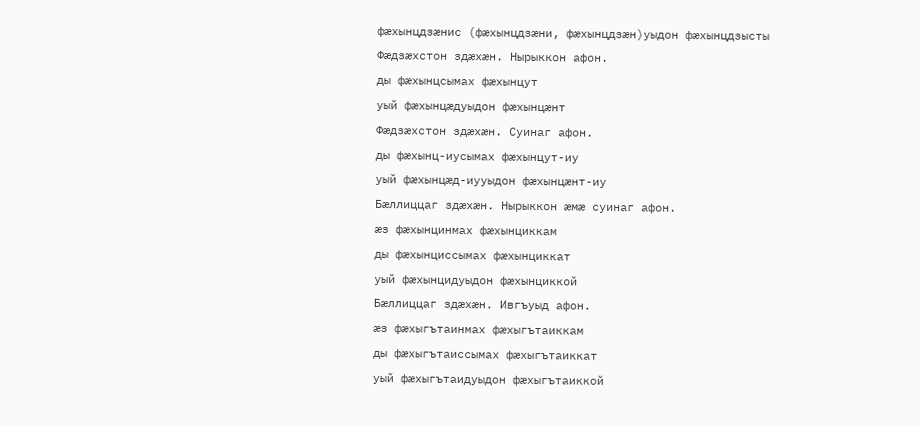фæхынцдзæнис (фæхынцдзæни, фæхынцдзæн)уыдон фæхынцдзысты
Фæдзæхстон здæхæн. Нырыккон афон.
ды фæхынцсымах фæхынцут
уый фæхынцæдуыдон фæхынцæнт
Фæдзæхстон здæхæн. Суинаг афон.
ды фæхынц-иусымах фæхынцут-иу
уый фæхынцæд-иууыдон фæхынцæнт-иу
Бæллиццаг здæхæн. Нырыккон æмæ суинаг афон.
æз фæхынцинмах фæхынциккам
ды фæхынциссымах фæхынциккат
уый фæхынцидуыдон фæхынциккой
Бæллиццаг здæхæн. Ивгъуыд афон.
æз фæхыгътаинмах фæхыгътаиккам
ды фæхыгътаиссымах фæхыгътаиккат
уый фæхыгътаидуыдон фæхыгътаиккой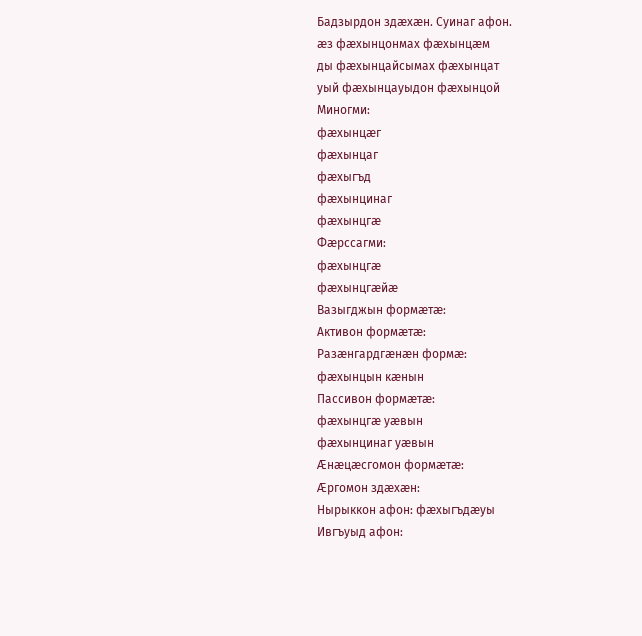Бадзырдон здæхæн. Суинаг афон.
æз фæхынцонмах фæхынцæм
ды фæхынцайсымах фæхынцат
уый фæхынцауыдон фæхынцой
Миногми:
фæхынцæг
фæхынцаг
фæхыгъд
фæхынцинаг
фæхынцгæ
Фæрссагми:
фæхынцгæ
фæхынцгæйæ
Вазыгджын формæтæ:
Активон формæтæ:
Разæнгардгæнæн формæ:
фæхынцын кæнын
Пассивон формæтæ:
фæхынцгæ уæвын
фæхынцинаг уæвын
Æнæцæсгомон формæтæ:
Æргомон здæхæн:
Нырыккон афон: фæхыгъдæуы
Ивгъуыд афон: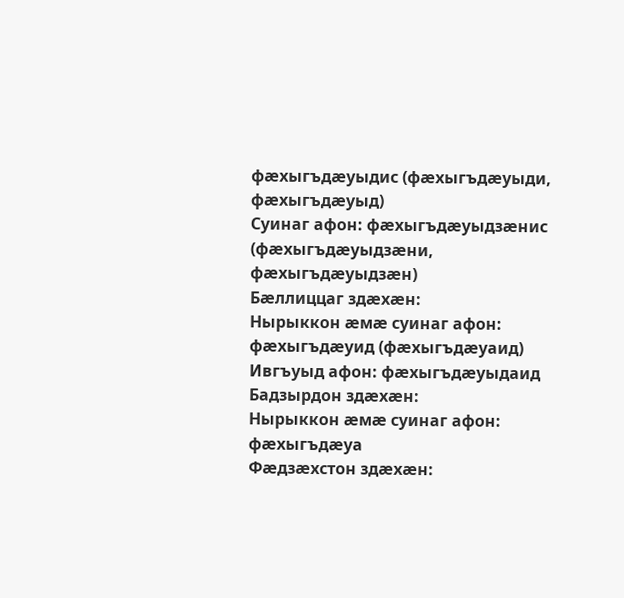фæхыгъдæуыдис (фæхыгъдæуыди, фæхыгъдæуыд)
Суинаг афон: фæхыгъдæуыдзæнис (фæхыгъдæуыдзæни, фæхыгъдæуыдзæн)
Бæллиццаг здæхæн:
Нырыккон æмæ суинаг афон: фæхыгъдæуид (фæхыгъдæуаид)
Ивгъуыд афон: фæхыгъдæуыдаид
Бадзырдон здæхæн:
Нырыккон æмæ суинаг афон: фæхыгъдæуа
Фæдзæхстон здæхæн: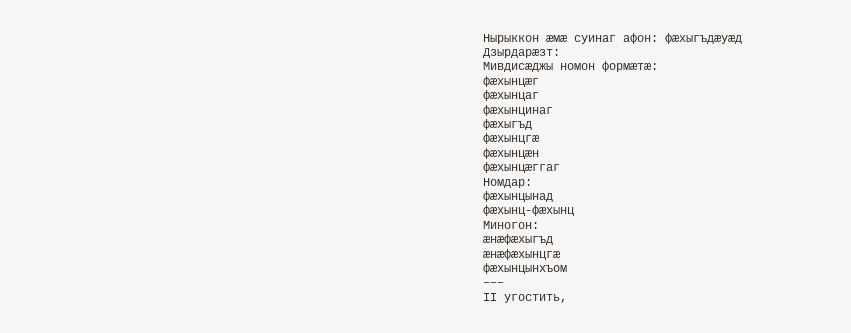Нырыккон æмæ суинаг афон: фæхыгъдæуæд
Дзырдарæзт:
Мивдисæджы номон формæтæ:
фæхынцæг
фæхынцаг
фæхынцинаг
фæхыгъд
фæхынцгæ
фæхынцæн
фæхынцæггаг
Номдар:
фæхынцынад
фæхынц-фæхынц
Миногон:
æнæфæхыгъд
æнæфæхынцгæ
фæхынцынхъом
–––
II угостить,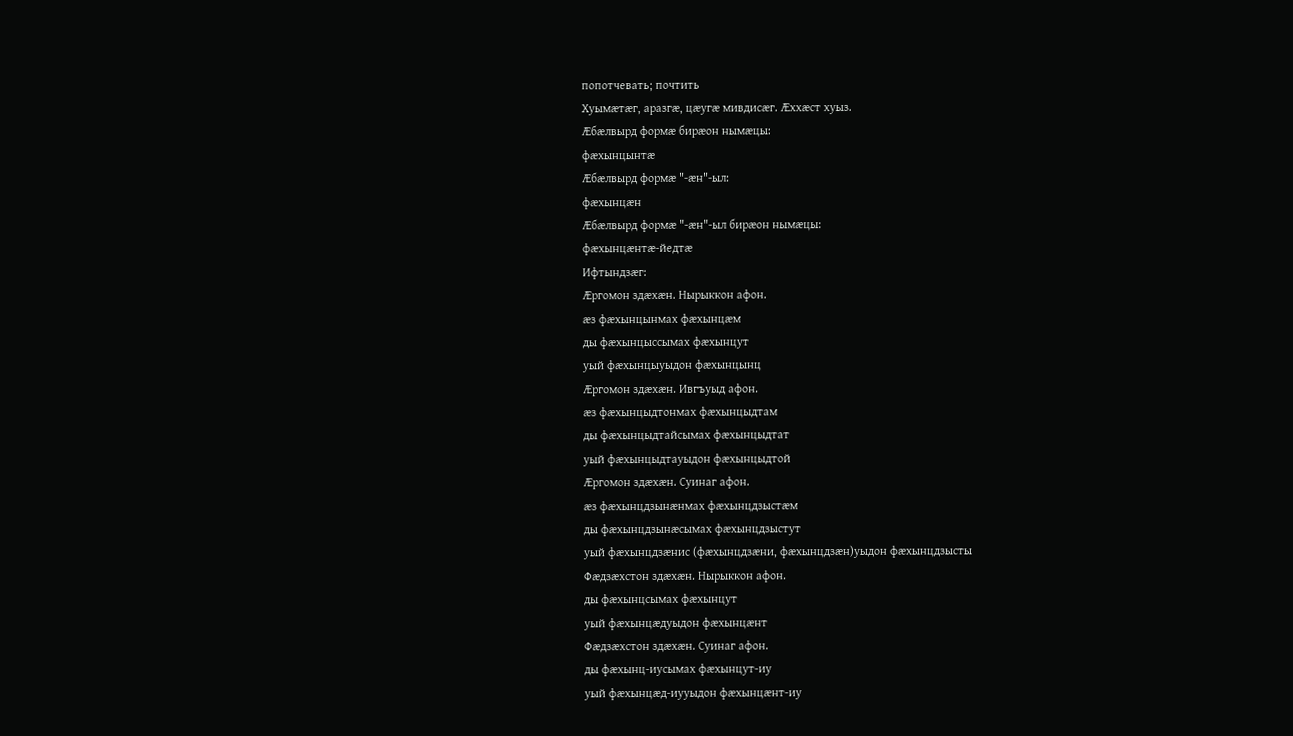попотчевать; почтить
Хуымæтæг, аразгæ, цæугæ мивдисæг. Æххæст хуыз.
Æбæлвырд формæ бирæон нымæцы:
фæхынцынтæ
Æбæлвырд формæ "-æн"-ыл:
фæхынцæн
Æбæлвырд формæ "-æн"-ыл бирæон нымæцы:
фæхынцæнтæ-йедтæ
Ифтындзæг:
Æргомон здæхæн. Нырыккон афон.
æз фæхынцынмах фæхынцæм
ды фæхынцыссымах фæхынцут
уый фæхынцыуыдон фæхынцынц
Æргомон здæхæн. Ивгъуыд афон.
æз фæхынцыдтонмах фæхынцыдтам
ды фæхынцыдтайсымах фæхынцыдтат
уый фæхынцыдтауыдон фæхынцыдтой
Æргомон здæхæн. Суинаг афон.
æз фæхынцдзынæнмах фæхынцдзыстæм
ды фæхынцдзынæсымах фæхынцдзыстут
уый фæхынцдзæнис (фæхынцдзæни, фæхынцдзæн)уыдон фæхынцдзысты
Фæдзæхстон здæхæн. Нырыккон афон.
ды фæхынцсымах фæхынцут
уый фæхынцæдуыдон фæхынцæнт
Фæдзæхстон здæхæн. Суинаг афон.
ды фæхынц-иусымах фæхынцут-иу
уый фæхынцæд-иууыдон фæхынцæнт-иу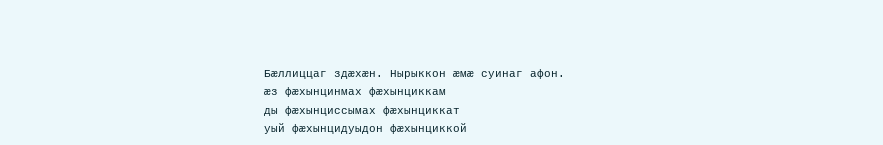Бæллиццаг здæхæн. Нырыккон æмæ суинаг афон.
æз фæхынцинмах фæхынциккам
ды фæхынциссымах фæхынциккат
уый фæхынцидуыдон фæхынциккой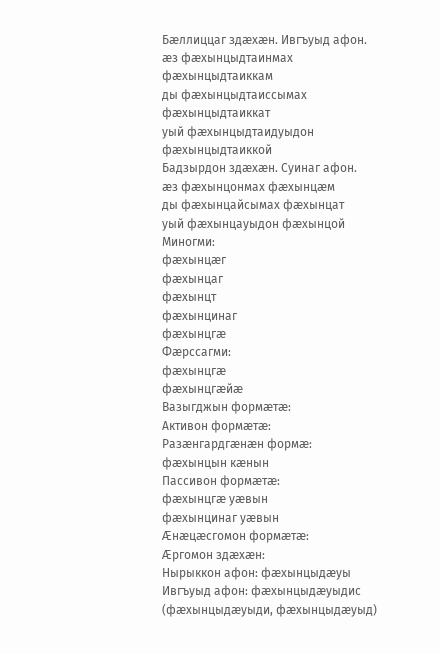Бæллиццаг здæхæн. Ивгъуыд афон.
æз фæхынцыдтаинмах фæхынцыдтаиккам
ды фæхынцыдтаиссымах фæхынцыдтаиккат
уый фæхынцыдтаидуыдон фæхынцыдтаиккой
Бадзырдон здæхæн. Суинаг афон.
æз фæхынцонмах фæхынцæм
ды фæхынцайсымах фæхынцат
уый фæхынцауыдон фæхынцой
Миногми:
фæхынцæг
фæхынцаг
фæхынцт
фæхынцинаг
фæхынцгæ
Фæрссагми:
фæхынцгæ
фæхынцгæйæ
Вазыгджын формæтæ:
Активон формæтæ:
Разæнгардгæнæн формæ:
фæхынцын кæнын
Пассивон формæтæ:
фæхынцгæ уæвын
фæхынцинаг уæвын
Æнæцæсгомон формæтæ:
Æргомон здæхæн:
Нырыккон афон: фæхынцыдæуы
Ивгъуыд афон: фæхынцыдæуыдис (фæхынцыдæуыди, фæхынцыдæуыд)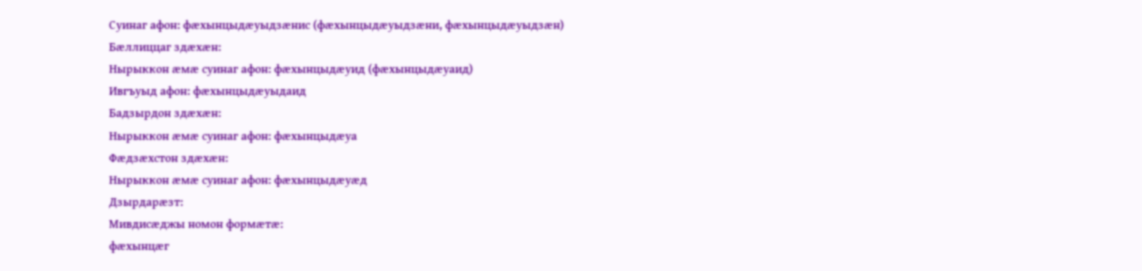Суинаг афон: фæхынцыдæуыдзæнис (фæхынцыдæуыдзæни, фæхынцыдæуыдзæн)
Бæллиццаг здæхæн:
Нырыккон æмæ суинаг афон: фæхынцыдæуид (фæхынцыдæуаид)
Ивгъуыд афон: фæхынцыдæуыдаид
Бадзырдон здæхæн:
Нырыккон æмæ суинаг афон: фæхынцыдæуа
Фæдзæхстон здæхæн:
Нырыккон æмæ суинаг афон: фæхынцыдæуæд
Дзырдарæзт:
Мивдисæджы номон формæтæ:
фæхынцæг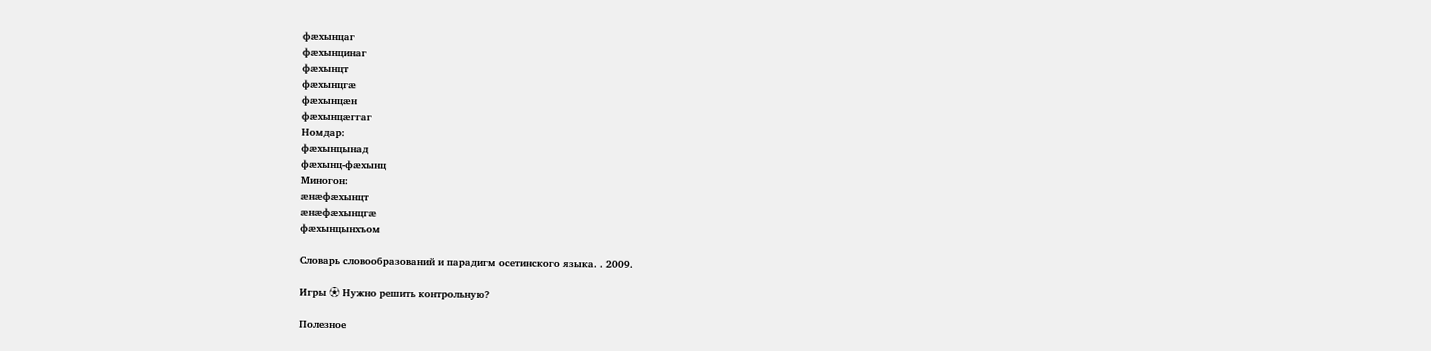фæхынцаг
фæхынцинаг
фæхынцт
фæхынцгæ
фæхынцæн
фæхынцæггаг
Номдар:
фæхынцынад
фæхынц-фæхынц
Миногон:
æнæфæхынцт
æнæфæхынцгæ
фæхынцынхъом

Словарь словообразований и парадигм осетинского языка. . 2009.

Игры ⚽ Нужно решить контрольную?

Полезное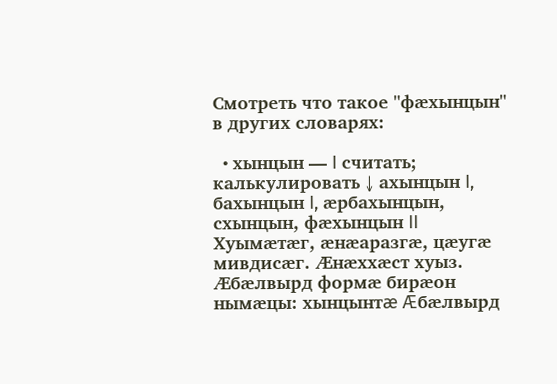Смотреть что такое "фæхынцын" в других словарях:

  • хынцын — I считать; калькулировать ↓ ахынцын I, бахынцын I, æрбахынцын, схынцын, фæхынцын II Хуымæтæг, æнæаразгæ, цæугæ мивдисæг. Æнæххæст хуыз. Æбæлвырд формæ бирæон нымæцы: хынцынтæ Æбæлвырд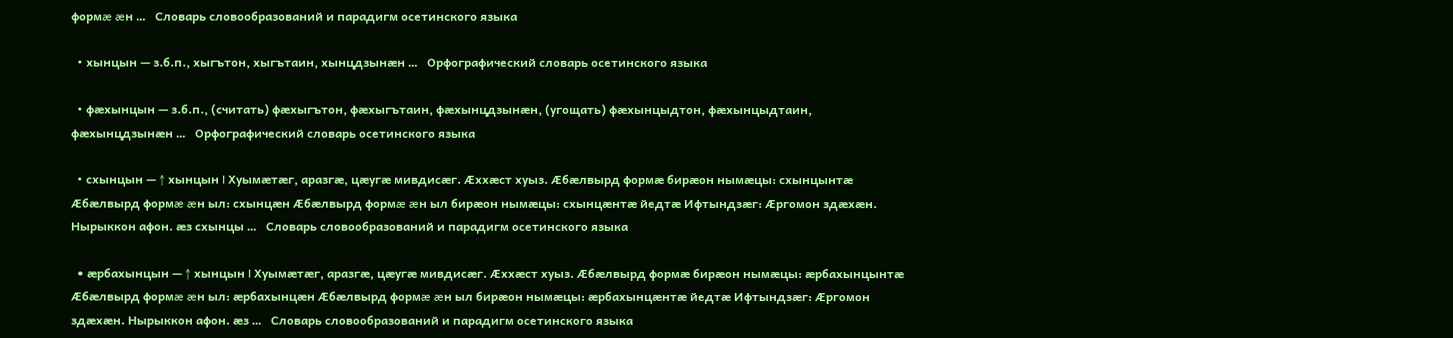формæ æн …   Словарь словообразований и парадигм осетинского языка

  • хынцын — з.б.п., хыгътон, хыгътаин, хынцдзынæн …   Орфографический словарь осетинского языка

  • фæхынцын — з.б.п., (считать) фæхыгътон, фæхыгътаин, фæхынцдзынæн, (угощать) фæхынцыдтон, фæхынцыдтаин, фæхынцдзынæн …   Орфографический словарь осетинского языка

  • схынцын — ↑ хынцын I Хуымæтæг, аразгæ, цæугæ мивдисæг. Æххæст хуыз. Æбæлвырд формæ бирæон нымæцы: схынцынтæ Æбæлвырд формæ æн ыл: схынцæн Æбæлвырд формæ æн ыл бирæон нымæцы: схынцæнтæ йедтæ Ифтындзæг: Æргомон здæхæн. Нырыккон афон. æз схынцы …   Словарь словообразований и парадигм осетинского языка

  • æрбахынцын — ↑ хынцын I Хуымæтæг, аразгæ, цæугæ мивдисæг. Æххæст хуыз. Æбæлвырд формæ бирæон нымæцы: æрбахынцынтæ Æбæлвырд формæ æн ыл: æрбахынцæн Æбæлвырд формæ æн ыл бирæон нымæцы: æрбахынцæнтæ йедтæ Ифтындзæг: Æргомон здæхæн. Нырыккон афон. æз …   Словарь словообразований и парадигм осетинского языка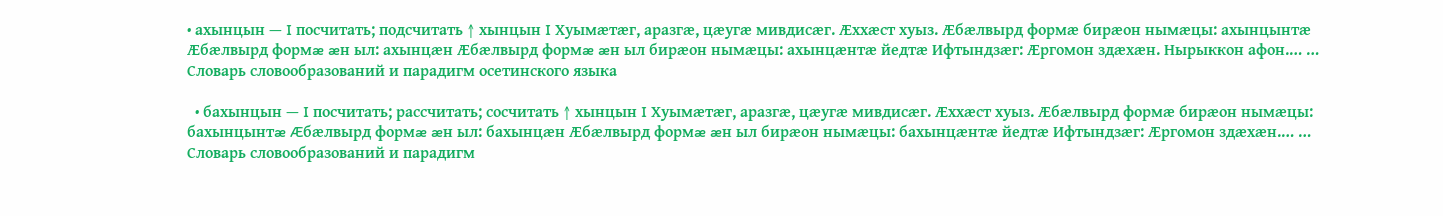• ахынцын — I посчитать; подсчитать ↑ хынцын I Хуымæтæг, аразгæ, цæугæ мивдисæг. Æххæст хуыз. Æбæлвырд формæ бирæон нымæцы: ахынцынтæ Æбæлвырд формæ æн ыл: ахынцæн Æбæлвырд формæ æн ыл бирæон нымæцы: ахынцæнтæ йедтæ Ифтындзæг: Æргомон здæхæн. Нырыккон афон.… …   Словарь словообразований и парадигм осетинского языка

  • бахынцын — I посчитать; рассчитать; сосчитать ↑ хынцын I Хуымæтæг, аразгæ, цæугæ мивдисæг. Æххæст хуыз. Æбæлвырд формæ бирæон нымæцы: бахынцынтæ Æбæлвырд формæ æн ыл: бахынцæн Æбæлвырд формæ æн ыл бирæон нымæцы: бахынцæнтæ йедтæ Ифтындзæг: Æргомон здæхæн.… …   Словарь словообразований и парадигм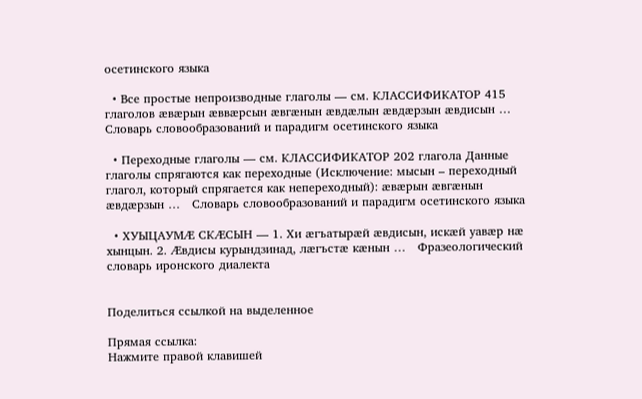осетинского языка

  • Все простые непроизводные глаголы — см. КЛАССИФИКАТОР 415 глаголов æвæрын æввæрсын æвгæнын æвдæлын æвдæрзын æвдисын …   Словарь словообразований и парадигм осетинского языка

  • Переходные глаголы — см. КЛАССИФИКАТОР 202 глагола Данные глаголы спрягаются как переходные (Исключение: мысын – переходный глагол, который спрягается как непереходный): æвæрын æвгæнын æвдæрзын …   Словарь словообразований и парадигм осетинского языка

  • ХУЫЦАУМÆ СКÆСЫН — 1. Хи æгъатырæй æвдисын, искæй уавæр нæ хынцын. 2. Æвдисы курындзинад, лæгъстæ кæнын …   Фразеологический словарь иронского диалекта


Поделиться ссылкой на выделенное

Прямая ссылка:
Нажмите правой клавишей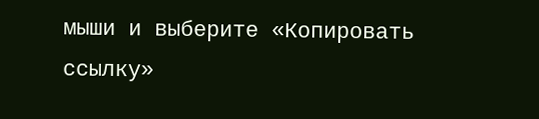мыши и выберите «Копировать ссылку»